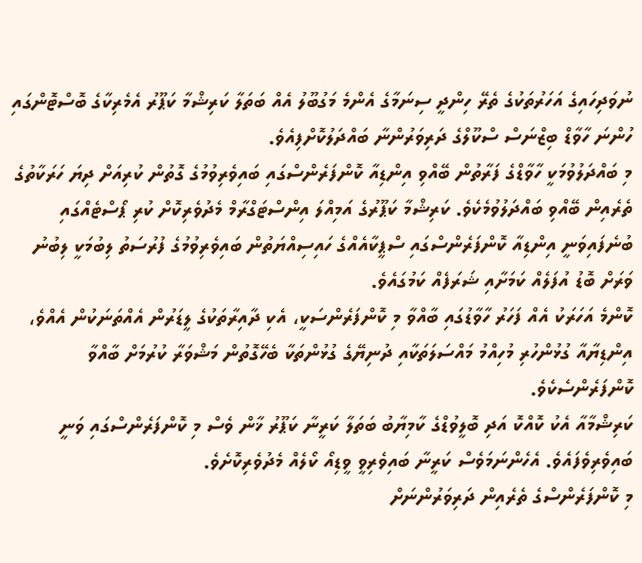ނުވަދިހައިގެ އަހަރުތަކުގެ ތެރޭ ހިންދީ ސިނަމާގެ އެންމެ މަގުބޫލު އެއް ބަތަލާ ކަރިޝްމާ ކަޕޫރު އެމެރިކާގެ ބޮސްޓޮންގައި ހުންނަ ހާވާޑް ބިޒްނަސް ސްކޫލްގެ ދަރިވަރުންނާ ބައްދަލުކޮށްފިއެވެ.
މި ބައްދަލުވުމަކީ ހާވާޑްގެ ފަރާތުން ބޭއްވި އިންޑިއާ ކޮންފަރެންސްގައި ބައިވެރިވުމުގެ ގޮތުން ކުރިއަށް ދިޔަ ހަރަކާތުގެ ތެރެއިން ބޭއްވި ބައްދަލުވުމެކެވެ. ކަރިޝްމާ ކަޕޫރުގެ އަމިއްލަ އިންސްޓަގްރާމް މެދުވެރިކޮށް ކުރި ޕޯސްޓެއްގައި ބުނެފައިވަނީ އިންޑިއާ ކޮންފަރެންސްގައި ސްޕީކާއެއްގެ ހައިސިއްޔަތުން ބައިވެރިވުމުގެ ފުރުސަތު ލިބުމަކީ ލިބުނު ވަރަށް ބޮޑު އުފަލެއް ކަމަށާއި ޝަރަފެއް ކަމުގައެވެ.
ކޮންމެ އަހަރަކު އެއް ފަހަރު ހާވާޑުގައި ބާއްވާ މި ކޮންފަރެންސަކީ، އެކި ދާއިރާތަކުގެ ލީޑަރުން އެއްތަނަކުން އެއްވެ، އިންޑިޔާއާ ގުޅުންހުރި މުހިއްމު މައްސަލަތަކާއި ދުނިޔޭގެ ގުޅުންތަކާ ބެހޭގޮތުން މަޝްވަރާ ކުރުމަށް ބާއްވާ ކޮންފަރެންސެކެވެ.
ކަރިޝްމާއާ އެކު ކޮއްކޮ އަދި ބޮލީވުޑްގެ ކާމިޔާބު ބަތަލާ ކަރީނާ ކަޕޫރު ޚާން ވެސް މި ކޮންފަރެންސްގައި ވަނީ ބައިވެރިވެފައެވެ. އެހެންނަމަވެސް ކަރީނާ ބައިވެރިވީ ވީޑިއޯ ކޯލެއް މެދުވެރިކޮށެވެ.
މި ކޮންފަރެންސްގެ ތެރެއިން ދަރިވަރުންނަށް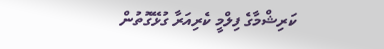ކަރިޝްމާގެ ފިލްމީ ކެރިއަރާ ގުޅޭގޮތުން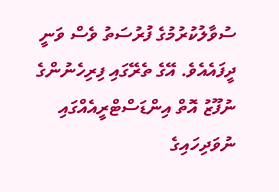ސުވާލުކުރުމުގެ ފުރުސަތު ވެސް ވަނީ ދީފައެއެވެ. އޭގެ ތެރޭގައި ފިރިހެނުންގެ ނުފޫޒު އޮތް އިންޑަސްޓްރީއެއްގައި ނުވަދިހައިގެ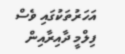އަހަރުތަކުގައި ވެސް ފިލްމީ ދާއިރާއިން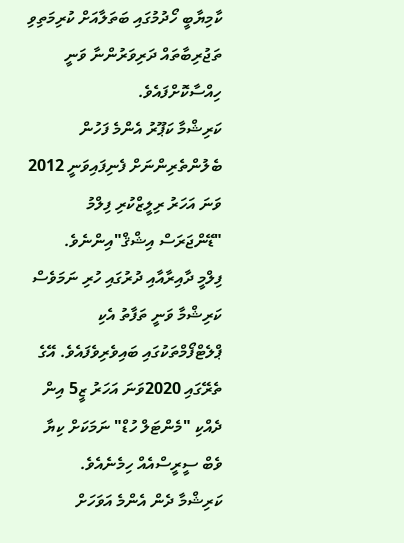ކާމިޔާބީ ހޯދުމުގައި ބަތަލާއަށް ކުރިމަތިވި ތަޖުރިބާތައް ދަރިވަރުންނާ ވަނީ ހިއްސާކޮށްފައެވެ.
ކަރިޝްމާ ކަޕޫރު އެންމެ ފަހުން ބެލުންތެރިންނަށް ފެނިފައިވަނީ 2012 ވަނަ އަހަރު ރިލީޒްކުރި ފިލްމު "ޑޭންޖަރަސް އިޝްޤް"އިންނެވެ.
ފިލްމީ ދާއިރާއާއި ދުރުގައި ހުރި ނަމަވެސް ކަރިޝްމާ ވަނީ ތަފާތު އެކި ޕްލެޓްފޯމްތަކުގައި ބައިވެރިވެފައެވެ. އޭގެ ތެރޭގައި 2020ވަނަ އަހަރު ޒީ5 އިން ދެއްކި "މެންޓަލް ހުޑް" ނަމަކަށް ކިޔާ ވެބް ސީރީސްއެއް ހިމެނެއެވެ.
ކަރިޝްމާ ދެން އެންމެ އަވަހަށް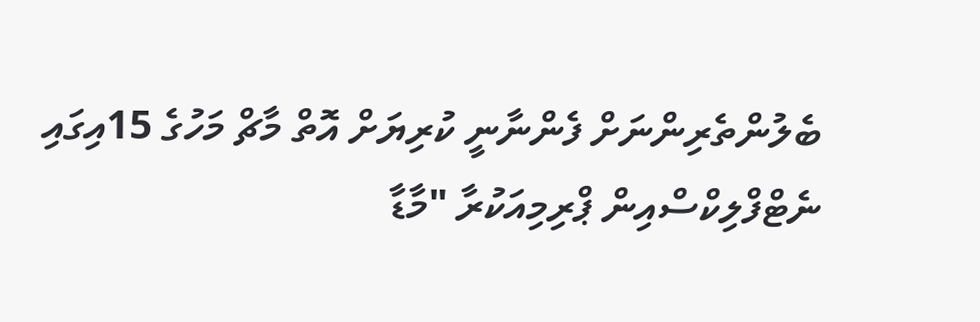ބެލުންތެރިންނަށް ފެންނާނީ ކުރިޔަށް އޮތް މާޗް މަހުގެ 15އިގައި ނެޓްފްލިކްސްއިން ޕްރިމިއަކުރާ "މާޑާ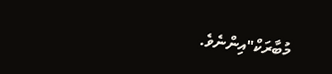މުބާރަކް"އިންނެވެ.